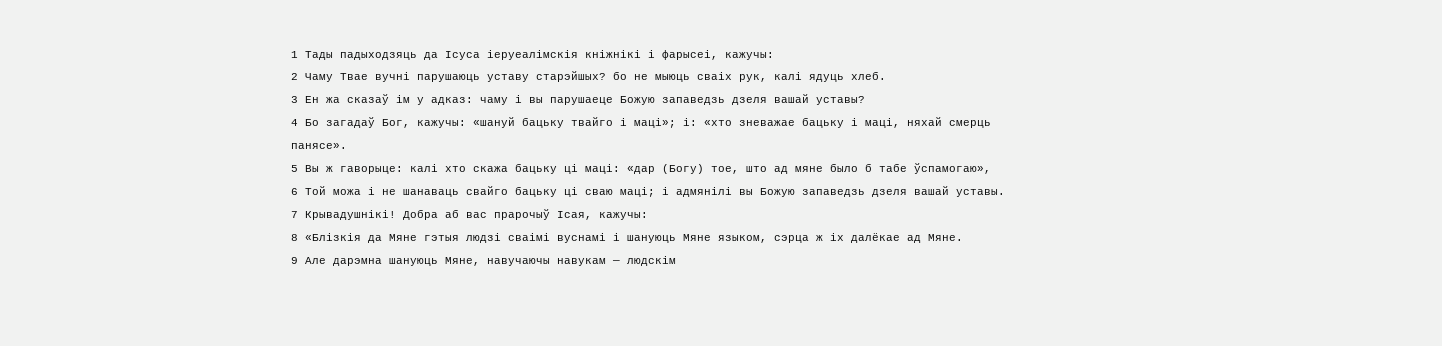1 Тады падыходзяць да Ісуса іеруеалімскія кніжнікі і фарысеі, кажучы:
2 Чаму Твае вучні парушаюць уставу старэйшых? бо не мыюць сваіх рук, калі ядуць хлеб.
3 Ен жа сказаў ім у адказ: чаму і вы парушаеце Божую запаведзь дзеля вашай уставы?
4 Бо загадаў Бог, кажучы: «шануй бацьку твайго і маці»; і: «хто зневажае бацьку і маці, няхай смерць панясе».
5 Вы ж гаворыце: калі хто скажа бацьку ці маці: «дар (Богу) тое, што ад мяне было б табе ўспамогаю»,
6 Той можа і не шанаваць свайго бацьку ці сваю маці; і адмянілі вы Божую запаведзь дзеля вашай уставы.
7 Крывадушнікі! Добра аб вас прарочыў Ісая, кажучы:
8 «Блізкія да Мяне гэтыя людзі сваімі вуснамі і шануюць Мяне языком, сэрца ж іх далёкае ад Мяне.
9 Але дарэмна шануюць Мяне, навучаючы навукам — людскім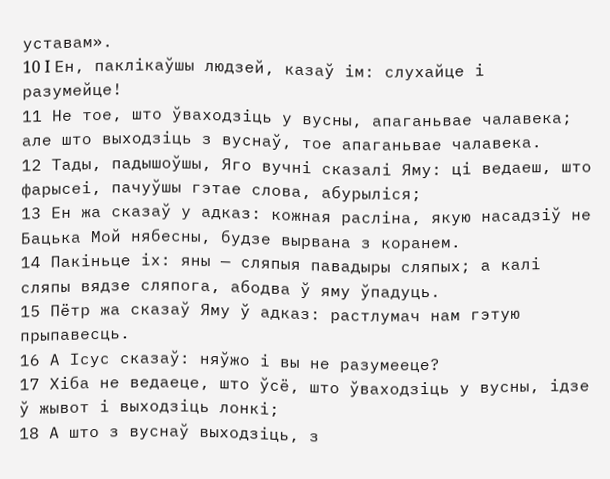уставам».
10 I Ен, паклікаўшы людзей, казаў ім: слухайце і разумейце!
11 Не тое, што ўваходзіць у вусны, апаганьвае чалавека; але што выходзіць з вуснаў, тое апаганьвае чалавека.
12 Тады, падышоўшы, Яго вучні сказалі Яму: ці ведаеш, што фарысеі, пачуўшы гэтае слова, абурыліся;
13 Ен жа сказаў у адказ: кожная расліна, якую насадзіў не Бацька Мой нябесны, будзе вырвана з коранем.
14 Пакіньце іх: яны — сляпыя павадыры сляпых; а калі сляпы вядзе сляпога, абодва ў яму ўпадуць.
15 Пётр жа сказаў Яму ў адказ: растлумач нам гэтую прыпавесць.
16 А Ісус сказаў: няўжо і вы не разумееце?
17 Хіба не ведаеце, што ўсё, што ўваходзіць у вусны, ідзе ў жывот і выходзіць лонкі;
18 А што з вуснаў выходзіць, з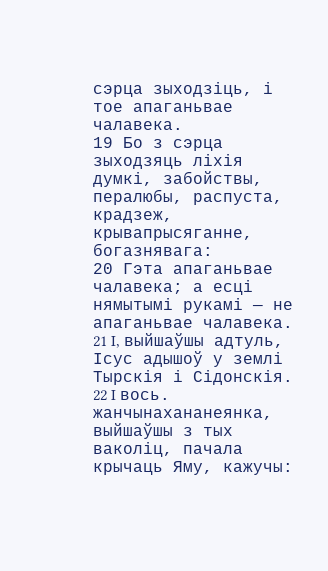сэрца зыходзіць, і тое апаганьвае чалавека.
19 Бо з сэрца зыходзяць ліхія думкі, забойствы, пералюбы, распуста, крадзеж, крывапрысяганне, богазнявага:
20 Гэта апаганьвае чалавека; а есці нямытымі рукамі — не апаганьвае чалавека.
21 I, выйшаўшы адтуль, Ісус адышоў у землі Тырскія і Сідонскія.
22 I вось. жанчынахананеянка, выйшаўшы з тых ваколіц, пачала крычаць Яму, кажучы: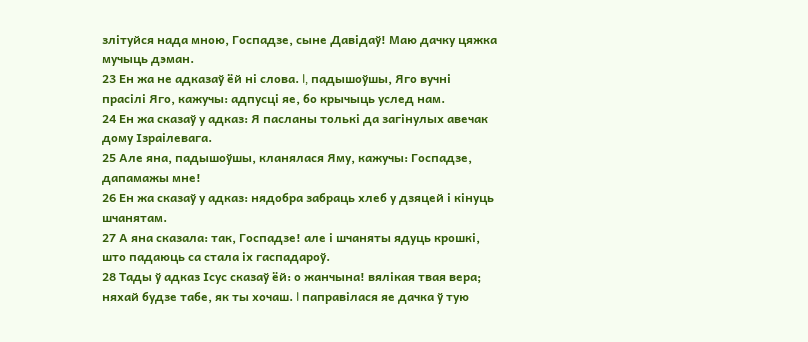злітуйся нада мною, Госпадзе, сыне Давідаў! Маю дачку цяжка мучыць дэман.
23 Ен жа не адказаў ёй ні слова. I, падышоўшы, Яго вучні прасілі Яго, кажучы: адпусці яе, бо крычыць услед нам.
24 Ен жа сказаў у адказ: Я пасланы толькі да загінулых авечак дому Ізраілевага.
25 Але яна, падышоўшы, кланялася Яму, кажучы: Госпадзе, дапамажы мне!
26 Ен жа сказаў у адказ: нядобра забраць хлеб у дзяцей і кінуць шчанятам.
27 А яна сказала: так, Госпадзе! але і шчаняты ядуць крошкі, што падаюць са стала іх гаспадароў.
28 Тады ў адказ Ісус сказаў ёй: о жанчына! вялікая твая вера; няхай будзе табе, як ты хочаш. I паправілася яе дачка ў тую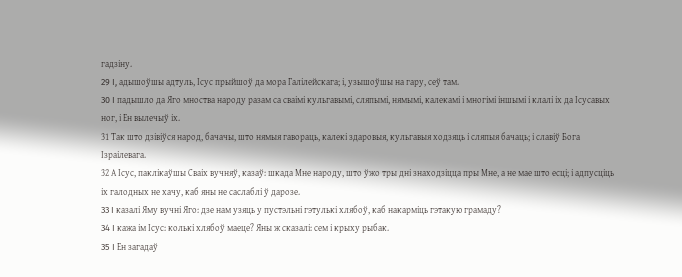гадзіну.
29 I, адышоўшы адтуль, Ісус прыйшоў да мора Галілейскага; і, узышоўшы на гару, сеў там.
30 I падышло да Яго мноства народу разам са сваімі кульгавымі, сляпымі, нямымі, калекамі і многімі іншымі і клалі іх да Ісусавых ног, і Ен вылечыў іх.
31 Так што дзівіўся народ, бачачы, што нямыя гавораць, калекі здаровыя, кульгавыя ходзяць і сляпыя бачаць; і славіў Бога Ізраілевага.
32 А Ісус, паклікаўшы Сваіх вучняў, казаў: шкада Мне народу, што ўжо тры дні знаходзіцца пры Мне, а не мае што есці; і адпусціць іх галодных не хачу, каб яны не саслаблі ў дарозе.
33 I казалі Яму вучні Яго: дзе нам узяць у пустэльні гэтулькі хлябоў, каб накарміць гэтакую грамаду?
34 I кажа ім Ісус: колькі хлябоў маеце? Яны ж сказалі: сем і крыху рыбак.
35 I Ен загадаў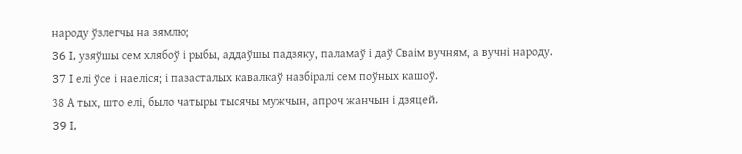народу ўзлегчы на зямлю;
36 I, узяўшы сем хлябоў і рыбы, аддаўшы падзяку, паламаў і даў Сваім вучням, а вучні народу.
37 I елі ўсе і наеліся; і пазасталых кавалкаў назбіралі сем поўных кашоў.
38 А тых, што елі, было чатыры тысячы мужчын, апроч жанчын і дзяцей.
39 I,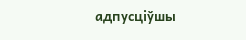адпусціўшы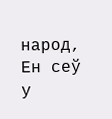народ, Ен сеў у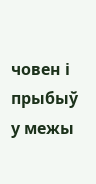човен і прыбыў у межы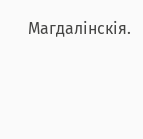Магдалінскія.